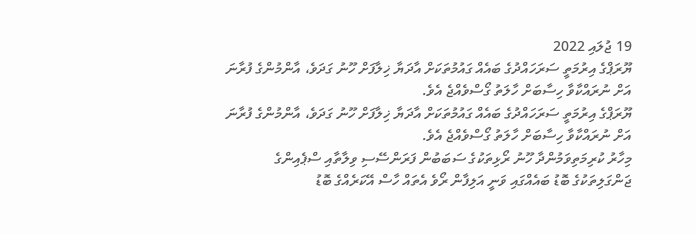19 ޖުލައި 2022
ޔޫރަޕްގެ އިރުމަތީ ސަރަހައްދުގެ ބައެއް ގައުމުތަކަށް އާދަޔާ ޚިލާފަށް ހޫނު ގަދަވެ، އާންމުންގެ ފުރާނަ އަށް ނުރައްކާވާ ހިސާބަށް ހާލަތު ގޯސްވެއްޖެ އެވެ.
ޔޫރަޕްގެ އިރުމަތީ ސަރަހައްދުގެ ބައެއް ގައުމުތަކަށް އާދަޔާ ޚިލާފަށް ހޫނު ގަދަވެ، އާންމުންގެ ފުރާނަ އަށް ނުރައްކާވާ ހިސާބަށް ހާލަތު ގޯސްވެއްޖެ އެވެ.
މިހާރު ކުރިމަތިވަމުންދާ ހޫނު ރޯޅިތަކުގެ ސަބަބުން ފަރަންސޭސި ވިލާތާއި ސްޕެއިންގެ ޖަންގަލިތަކުގެ ބޮޑު ބައެއްގައި ވަނީ އަލިފާން ރޯވެ އެތައް ހާސް އޭކަރެއްގެ ބޮޑު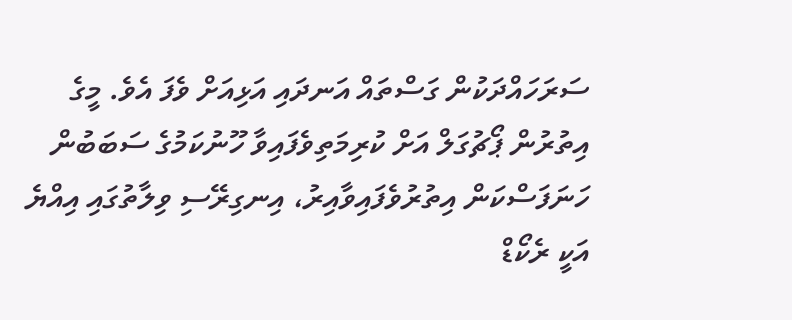ސަރަހައްދަކުން ގަސްތައް އަނދައި އަޅިއަށް ވެފަ އެވެ. މީގެ އިތުރުން ޕޯޗުގަލް އަށް ކުރިމަތިވެފައިވާ ހޫނުކަމުގެ ސަބަބުން ހަނަފަސްކަން އިތުރުވެފައިވާއިރު، އިނގިރޭސި ވިލާތުގައި އިއްޔެ އަކީ ރެކޯޑް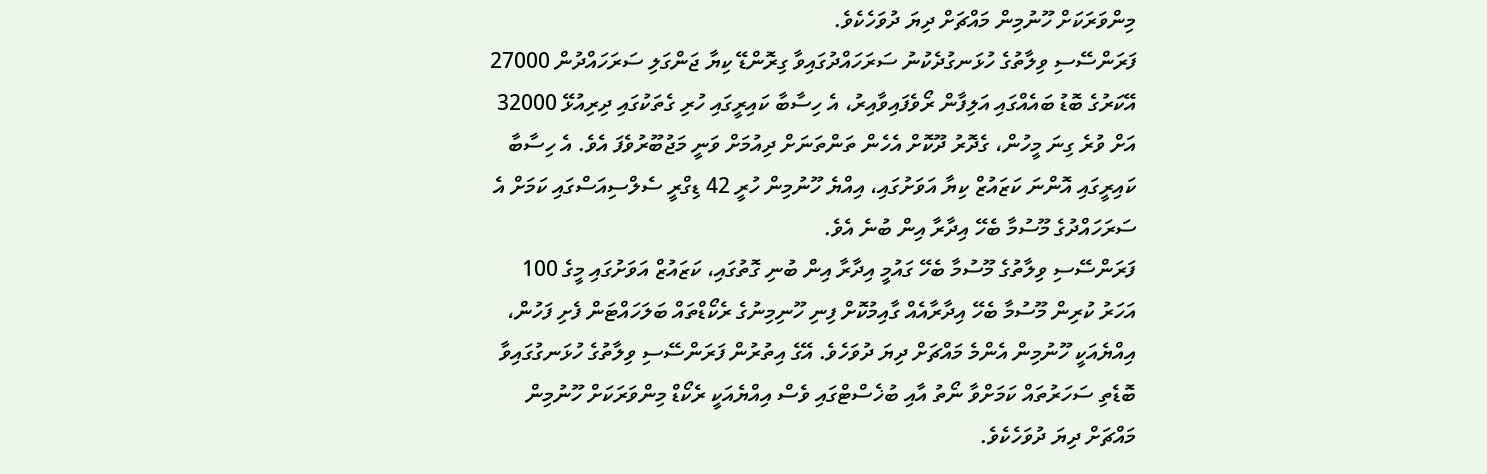މިންވަރަކަށް ހޫނުމިން މައްޗަށް ދިޔަ ދުވަހެކެވެ.
ފަރަންސޭސި ވިލާތުގެ ހުޅަނގުދެކުނު ސަރަހައްދުގައިވާ ގިރޮންޑޭ ކިޔާ ޖަންގަލި ސަރަހައްދުން 27000 އޭކަރުގެ ބޮޑު ބައެއްގައި އަލިފާން ރޯވެފައިވާއިރު، އެ ހިސާބާ ކައިރީގައި ހުރި ގެތަކުގައި ދިރިއުޅޭ 32000 އަށް ވުރެ ގިނަ މީހުން، ގެދޮރު ދޫކޮށް އެހެން ތަންތަނަށް ދިއުމަށް ވަނީ މަޖުބޫރުވެފަ އެވެ. އެ ހިސާބާ ކައިރީގައި އޮންނަ ކަޒައުޒް ކިޔާ އަވަށުގައި، އިއްޔެ ހޫނުމިން ހުރީ 42 ޑިގްރީ ސެލްސިއަސްގައި ކަމަށް އެ ސަރަހައްދުގެ މޫސުމާ ބެހޭ އިދާރާ އިން ބުނެ އެވެ.
ފަރަންސޭސި ވިލާތުގެ މޫސުމާ ބެހޭ ގައުމީ އިދާރާ އިން ބުނި ގޮތުގައި، ކަޒައުޒް އަވަށުގައި މީގެ 100 އަހަރު ކުރިން މޫސުމާ ބެހޭ އިދާރާއެއް ގާއިމުކޮށް ފިނި ހޫނިމިނުގެ ރެކޯޑްތައް ބަލަހައްޓަން ފެށި ފަހުން، އިއްޔެއަކީ ހޫނުމިން އެންމެ މައްޗަށް ދިޔަ ދުވަހެވެ. އޭގެ އިތުރުން ފަރަންސޭސި ވިލާތުގެ ހުޅަނގުގައިވާ ބޮޑެތި ސަހަރުތައް ކަމަށްވާ ނޯތު އާއި ބުޚެސްޓްގައި ވެސް އިއްޔެއަކީ ރެކޯޑް މިންވަރަކަށް ހޫނުމިން މައްޗަށް ދިޔަ ދުވަހެކެވެ.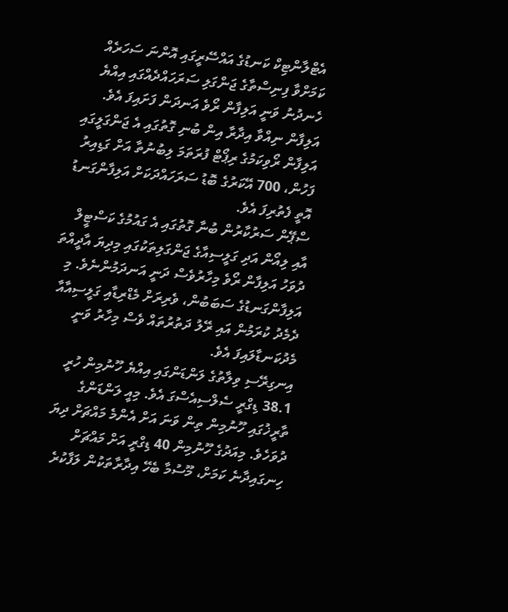އެޓްލާންޓިކް ކަނޑުގެ އައްސޭރީގައި އޮންނަ ސަހަރެއް ކަމަށްވާ ފިނިސްތާގެ ޖަންގަލި ސަރަހައްދެއްގައި އިއްޔެ ހެނދުނު ވަނީ އަލިފާން ރޯވެ އަނދަން ފަށައިފަ އެވެ. އަލިފާން ނިއްވާ އިދާރާ އިން ބުނި ގޮތުގައި އެ ޖަންގަލީގައި އަލިފާން ރޯވިކަމުގެ ރިޕޯޓް ފުރަތަމަ ލިބުނުތާ އަށް ގަޑިއިރު ފަހުން، 700 އޭކަރުގެ ބޮޑު ސަރަހައްދަކަށް އަލިފާންގަނޑު އޮތީ ފެތުރިފަ އެވެ.
ސްޕޭން ސަރުކާރުން ބުނާ ގޮތުގައި އެ ގައުމުގެ ކަސްޓީލް އާއި ލިއޯން އަދި ގަލީސިއާގެ ޖަންގަލިތަކުގައި މިދިޔަ އާދީއްތަ ދުވަހު އަލިފާން ރޯވެ މިހާރުވެސް ދަނީ އަނދަމުންނެވެ. މި އަލިފާންގަނޑުގެ ސަބަބުން، ވެރިރަށް މެޑްރިޑާއި ގަލީސިއާއާ ދެމެދު ކުރަމުން އައި ރޭލު ދަތުރުތައް ވެސް މިހާރު ވަނީ މެދުކަނޑާލައިފަ އެވެ.
އިނގިރޭސި ވިލާތުގެ ލަންޑަންގައި އިއްޔެ ހޫނުމިން ހުރީ 38.1 ޑިގްރީ ސެލްސިއެސްގަ އެވެ. މިއީ ލަންޑަންގެ ތާރީޚުގައި ހޫނުމިން ތިން ވަނަ އަށް އެންމެ މައްޗަށް ދިޔަ ދުވަހެވެ. މިއަދުގެ ހޫނުމިން 40 ޑިގްރީ އަށް މައްޗަށް ހިނގައިދާނެ ކަމަށް، މޫސުމާ ބެހޭ އިދާރާތަކުން ލަފާކުރެ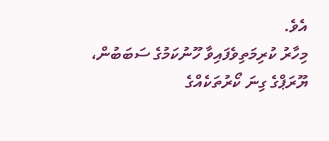އެވެ.
މިހާރު ކުރިމަތިވެފައިވާ ހޫނުކަމުގެ ސަބަބުން، ޔޫރަޕްގެ ގިނަ ކޯރުތަކެއްގެ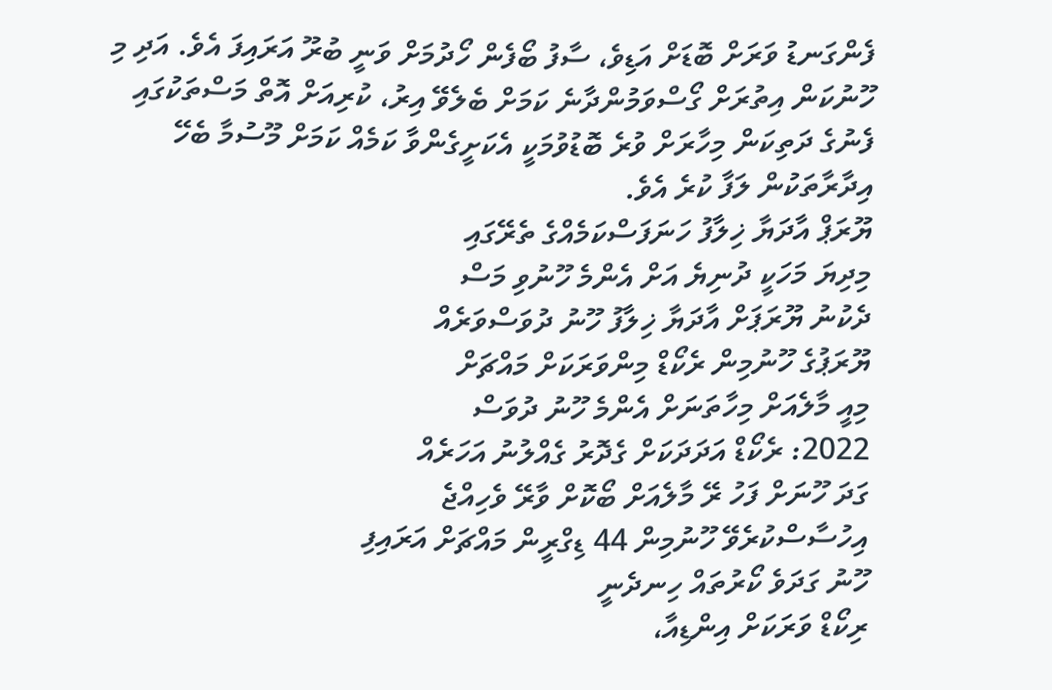ފެންގަނޑު ވަރަށް ބޮޑަށް އަޑިވެ، ސާފު ބޯފެން ހޯދުމަށް ވަނީ ބުރޫ އަރައިފަ އެވެ. އަދި މި ހޫނުކަން އިތުރަށް ގޯސްވަމުންދާނެ ކަމަށް ބެލެވޭ އިރު، ކުރިއަށް އޮތް މަސްތަކުގައި ފެނުގެ ދަތިކަން މިހާރަށް ވުރެ ބޮޑުވުމަކީ އެކަށީގެންވާ ކަމެއް ކަމަށް މޫސުމާ ބެހޭ އިދާރާތަކުން ލަފާ ކުރެ އެވެ.
ޔޫރަޕް އާދަޔާ ޚިލާފު ހަނަފަސްކަމެއްގެ ތެރޭގައި
މިދިޔަ މަހަކީ ދުނިޔެ އަށް އެންމެ ހޫނުވި މަސް
ދެކުނު ޔޫރަޕަށް އާދަޔާ ޚިލާފު ހޫނު ދުވަސްވަރެއް
ޔޫރަޕުގެ ހޫނުމިން ރެކޯޑް މިންވަރަކަށް މައްޗަށް
މިއީ މާލެއަށް މިހާތަނަށް އެންމެ ހޫނު ދުވަސް
2022: ރެކޯޑް އަދަދަކަށް ގެދޮރު ގެއްލުނު އަހަރެއް
ގަދަ ހޫނަށް ފަހު ރޭ މާލެއަށް ބޯކޮށް ވާރޭ ވެހިއްޖެ
އިހުސާސްކުރެވޭ ހޫނުމިން 44 ޑިގްރީން މައްޗަށް އަރައިފި
ހޫނު ގަދަވެ ކޯރުތައް ހިނދެނީ
ރިކޯޑް ވަރަކަށް އިންޑިއާ،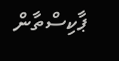ޕާކިސްތާން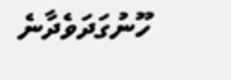ހޫނުގަދަވެދާނެ